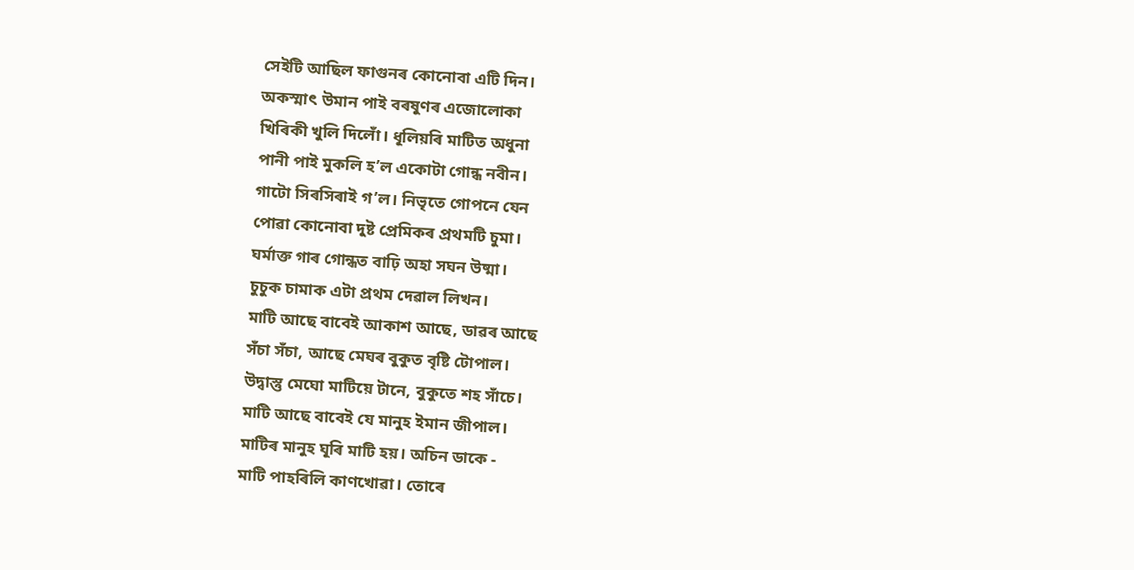সেইটি আছিল ফাগুনৰ কোনোবা এটি দিন।
অকস্মাৎ উমান পাই বৰষুণৰ এজোলোকা
খিৰিকী খুলি দিলোঁ। ধূলিয়ৰি মাটিত অধুনা
পানী পাই মুকলি হ’ল একোটা গোন্ধ নবীন।
গাটো সিৰসিৰাই গ’ল। নিভৃতে গোপনে যেন
পোৱা কোনোবা দুষ্ট প্রেমিকৰ প্রথমটি চুমা।
ঘর্মাক্ত গাৰ গোন্ধত বাঢ়ি অহা সঘন উষ্মা।
চুচুক চামাক এটা প্রথম দেৱাল লিখন।
মাটি আছে বাবেই আকাশ আছে, ডাৱৰ আছে
সঁচা সঁচা, আছে মেঘৰ বুকুত বৃষ্টি টোপাল।
উদ্বাস্তু মেঘো মাটিয়ে টানে, বুকুতে শহ সাঁচে।
মাটি আছে বাবেই যে মানুহ ইমান জীপাল।
মাটিৰ মানুহ ঘূৰি মাটি হয়। অচিন ডাকে -
মাটি পাহৰিলি কাণখোৱা। তোৰে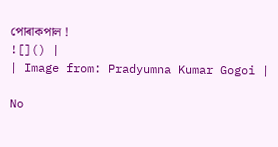পোৰাকপাল !
![]() |
| Image from: Pradyumna Kumar Gogoi |

No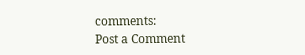comments:
Post a Comment